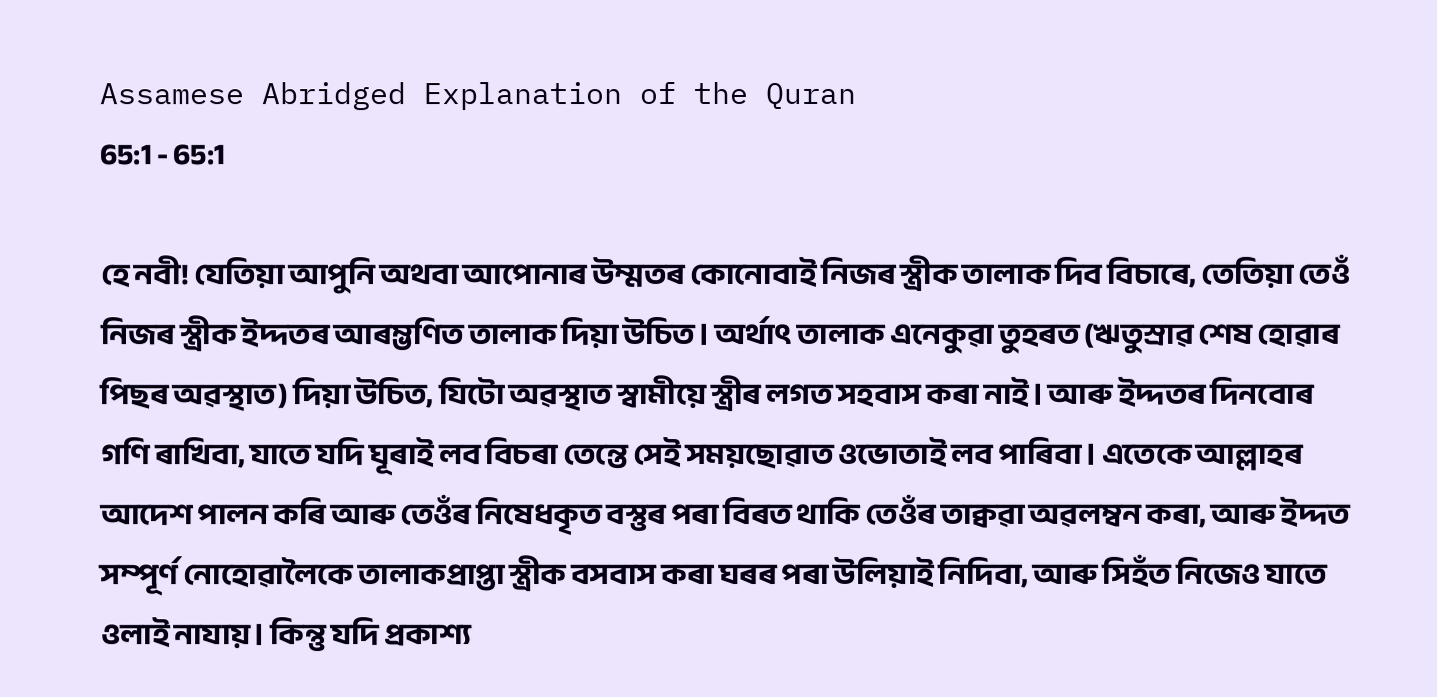Assamese Abridged Explanation of the Quran
65:1 - 65:1

হে নবী! যেতিয়া আপুনি অথবা আপোনাৰ উম্মতৰ কোনোবাই নিজৰ স্ত্ৰীক তালাক দিব বিচাৰে, তেতিয়া তেওঁ নিজৰ স্ত্ৰীক ইদ্দতৰ আৰম্ভণিত তালাক দিয়া উচিত। অৰ্থাৎ তালাক এনেকুৱা তুহৰত (ঋতুস্ৰাৱ শেষ হোৱাৰ পিছৰ অৱস্থাত) দিয়া উচিত, যিটো অৱস্থাত স্বামীয়ে স্ত্ৰীৰ লগত সহবাস কৰা নাই। আৰু ইদ্দতৰ দিনবোৰ গণি ৰাখিবা, যাতে যদি ঘূৰাই লব বিচৰা তেন্তে সেই সময়ছোৱাত ওভোতাই লব পাৰিবা। এতেকে আল্লাহৰ আদেশ পালন কৰি আৰু তেওঁৰ নিষেধকৃত বস্তুৰ পৰা বিৰত থাকি তেওঁৰ তাক্বৱা অৱলম্বন কৰা, আৰু ইদ্দত সম্পূৰ্ণ নোহোৱালৈকে তালাকপ্ৰাপ্তা স্ত্ৰীক বসবাস কৰা ঘৰৰ পৰা উলিয়াই নিদিবা, আৰু সিহঁত নিজেও যাতে ওলাই নাযায়। কিন্তু যদি প্ৰকাশ্য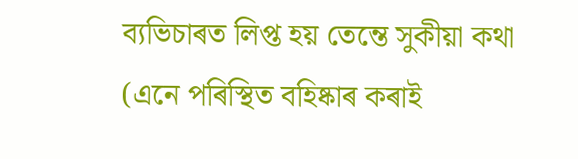ব্যভিচাৰত লিপ্ত হয় তেন্তে সুকীয়া কথা (এনে পৰিস্থিত বহিষ্কাৰ কৰাই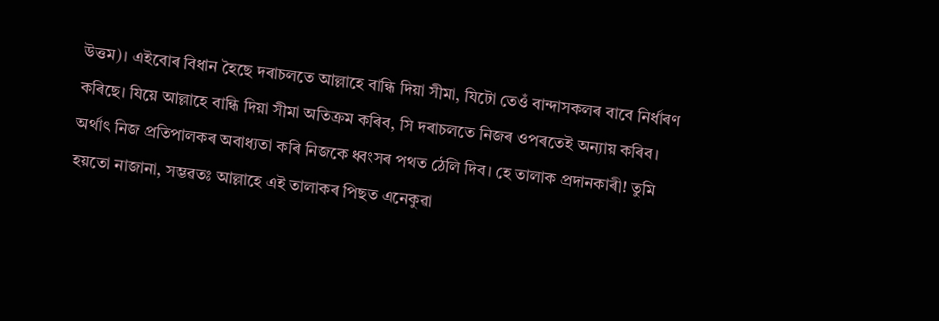উত্তম)। এইবোৰ বিধান হৈছে দৰাচলতে আল্লাহে বান্ধি দিয়া সীমা, যিটো তেওঁ বান্দাসকলৰ বাবে নিৰ্ধাৰণ কৰিছে। যিয়ে আল্লাহে বান্ধি দিয়া সীমা অতিক্ৰম কৰিব, সি দৰাচলতে নিজৰ ওপৰতেই অন্যায় কৰিব। অৰ্থাৎ নিজ প্ৰতিপালকৰ অবাধ্যতা কৰি নিজকে ধ্বংসৰ পথত ঠেলি দিব। হে তালাক প্ৰদানকাৰী! তুমি হয়তো নাজানা, সম্ভৱতঃ আল্লাহে এই তালাকৰ পিছত এনেকুৱা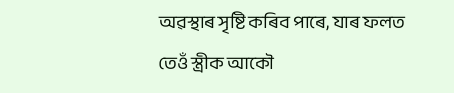অৱস্থাৰ সৃষ্টি কৰিব পাৰে, যাৰ ফলত তেওঁ স্ত্ৰীক আকৌ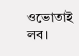ওভোতাই লব।